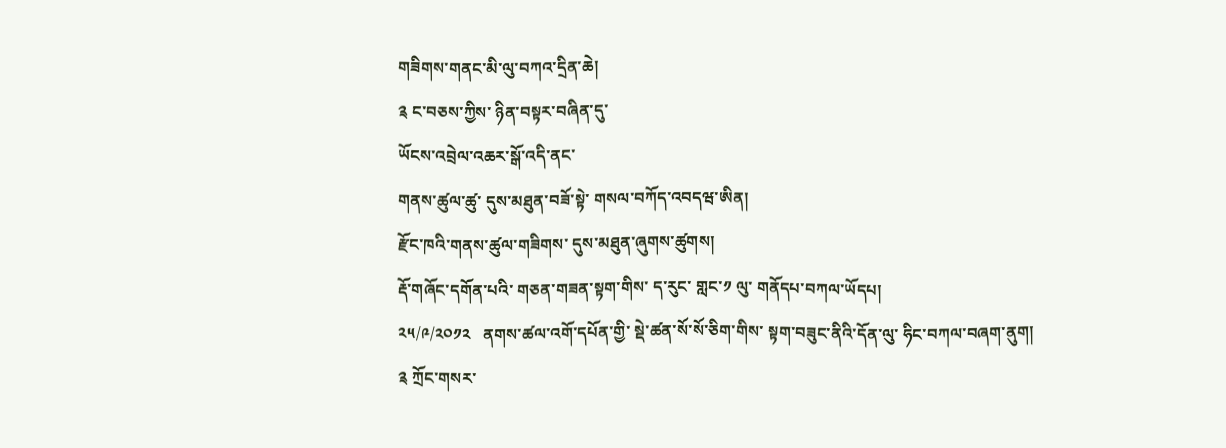གཟིགས་གནང་མི་ལུ་བཀའ་དྲིན་ཆེ།
༉ ང་བཅས་ཀྱིས་ ཉིན་བསྟར་བཞིན་དུ་
ཡོངས་འབྲེལ་འཆར་སྒོ་འདི་ནང་
གནས་ཚུལ་ཚུ་ དུས་མཐུན་བཟོ་སྟེ་ གསལ་བཀོད་འབདཝ་ཨིན།
རྫོང་ཁའི་གནས་ཚུལ་གཟིགས་ དུས་མཐུན་ཞུགས་ཚུགས།
རྡོ་གཞོང་དགོན་པའི་ གཅན་གཟན་སྟག་གིས་ ད་རུང་ གླང་༡ ལུ་ གནོདཔ་བཀལ་ཡོདཔ།
༢༥/༩/༢༠༡༢   ནགས་ཚལ་འགོ་དཔོན་གྱི་ སྡེ་ཚན་སོ་སོ་ཅིག་གིས་ སྟག་བཟུང་ནིའི་དོན་ལུ་ ཧིང་བཀལ་བཞག་ནུག།
༉ ཀྲོང་གསར་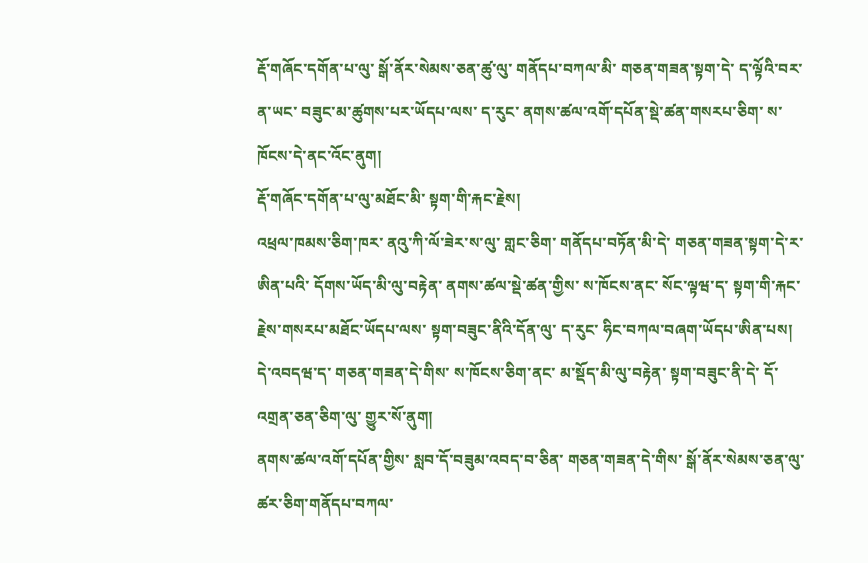རྡོ་གཞོང་དགོན་པ་ལུ་ སྒོ་ནོར་སེམས་ཅན་ཚུ་ལུ་ གནོདཔ་བཀལ་མི་ གཅན་གཟན་སྟག་དེ་ ད་ལྟོའི་བར་ན་ཡང་ བཟུང་མ་ཚུགས་པར་ཡོདཔ་ལས་ ད་རུང་ ནགས་ཚལ་འགོ་དཔོན་སྡེ་ཚན་གསརཔ་ཅིག་ ས་ཁོངས་དེ་ནང་འོང་ནུག།
རྡོ་གཞོང་དགོན་པ་ལུ་མཐོང་མི་ སྟག་གི་རྐང་རྗེས།
འཕྲལ་ཁམས་ཅིག་ཁར་ ནའུ་ཀི་ལོ་ཟེར་ས་ལུ་ གླང་ཅིག་ གནོདཔ་བཏོན་མི་དེ་ གཅན་གཟན་སྟག་དེ་ར་ཨིན་པའི་ དོགས་ཡོད་མི་ལུ་བརྟེན་ ནགས་ཚལ་སྡེ་ཚན་གྱིས་ ས་ཁོངས་ནང་ སོང་ལྟཝ་ད་ སྟག་གི་རྐང་རྗེས་གསརཔ་མཐོང་ཡོདཔ་ལས་ སྟག་བཟུང་ནིའི་དོན་ལུ་ ད་རུང་ ཧིང་བཀལ་བཞག་ཡོདཔ་ཨིན་པས།
དེ་འབདཝ་ད་ གཅན་གཟན་དེ་གིས་ ས་ཁོངས་ཅིག་ནང་ མ་སྡོད་མི་ལུ་བརྟེན་ སྟག་བཟུང་ནི་དེ་ དོ་འགྲན་ཅན་ཅིག་ལུ་ གྱུར་སོ་ནུག།
ནགས་ཚལ་འགོ་དཔོན་གྱིས་ སླབ་དོ་བཟུམ་འབད་བ་ཅིན་ གཅན་གཟན་དེ་གིས་ སྒོ་ནོར་སེམས་ཅན་ལུ་ ཚར་ཅིག་གནོདཔ་བཀལ་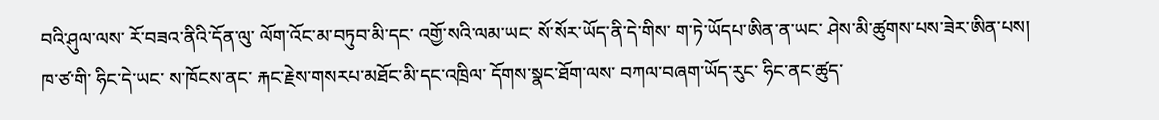བའི་ཤུལ་ལས་ རོ་བཟའ་ནིའི་དོན་ལུ་ ལོག་འོང་མ་བཏུབ་མི་དང་ འགྱོ་སའི་ལམ་ཡང་ སོ་སོར་ཡོད་ནི་དེ་གིས་ ག་ཏེ་ཡོདཔ་ཨིན་ན་ཡང་ ཤེས་མི་ཚུགས་པས་ཟེར་ཨིན་པས།
ཁ་ཙ་གི་ ཧིང་དེ་ཡང་ ས་ཁོངས་ནང་ རྐང་རྗེས་གསརཔ་མཐོང་མི་དང་འཁྲིལ་ དོགས་སྣང་ཐོག་ལས་ བཀལ་བཞག་ཡོད་རུང་ ཧིང་ནང་ཚུད་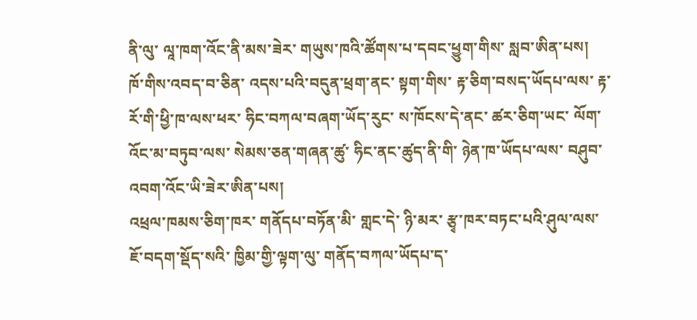ནི་ལུ་ ལཱ་ཁག་འོང་ནི་མས་ཟེར་ གཡུས་ཁའི་ཚོགས་པ་དབང་ཕྱུག་གིས་ སླབ་ཨིན་པས།
ཁོ་གིས་འབད་བ་ཅིན་ འདས་པའི་བདུན་ཕྲག་ནང་ སྟག་གིས་ རྟ་ཅིག་བསད་ཡོདཔ་ལས་ རྟ་རོ་གི་ཕྱི་ཁ་ལས་ཕར་ ཧིང་བཀལ་བཞག་ཡོད་རུང་ ས་ཁོངས་དེ་ནང་ ཚར་ཅིག་ཡང་ ལོག་འོང་མ་བཏུབ་ལས་ སེམས་ཅན་གཞན་ཚུ་ ཧིང་ནང་ཚུད་ནི་གི་ ཉེན་ཁ་ཡོདཔ་ལས་ བཤུབ་འབག་འོང་ཡི་ཟེར་ཨིན་པས།
འཕྲལ་ཁམས་ཅིག་ཁར་ གནོདཔ་བཏོན་མི་ གླང་དེ་ ཉི་མར་ རྩྭ་ཁར་བཏང་པའི་ཤུལ་ལས་ ཇོ་བདག་སྡོད་སའི་ ཁྱིམ་གྱི་ལྟག་ལུ་ གནོད་བཀལ་ཡོདཔ་ད་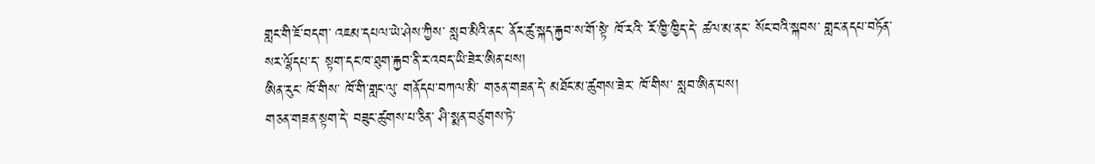གླང་གི་ཇོ་བདག་ འཇམ་དཔལ་ཡེ་ཤེས་ཀྱིས་ སླབ་མིའི་ནང་ ནོར་ཚུ་སྐད་རྐྱབ་ས་གོ་སྟེ་ ཁོ་རའི་ རོ་ཁྱི་ཁྱིད་དེ་ ཚལ་མ་ནང་ སོང་བའི་སྐབས་ གླང་ནདཔ་བཏོན་སར་ལྷོདཔ་ད་ སྟག་དང་ཁ་ཐུག་རྐྱབ་ནི་ར་འབད་ཡི་ཟེར་ཨིན་པས།
ཨིན་རུང་ ཁོ་གིས་ ཁོ་གི་གླང་ལུ་ གནོདཔ་བཀལ་མི་ གཅན་གཟན་དེ་ མཐོང་མ་ཚུགས་ཟེར་ ཁོ་གིས་ སླབ་ཨིན་པས།
གཅན་གཟན་སྟག་དེ་ བཟུང་ཚུགས་པ་ཅིན་ ཤི་སྨན་བཙུགས་ཏེ་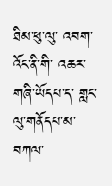ཐིམ་ཕུ་ལུ་ འབག་འོང་ནི་གི་ འཆར་གཞི་ཡོདཔ་ད་ གླང་ལུ་གནོདཔ་མ་བཀལ་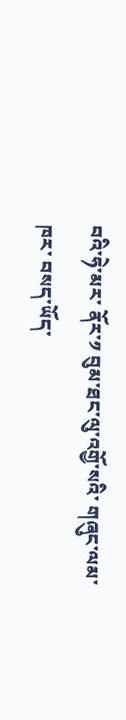བའི་ཧེ་མར་ ནོར་༡ བུམ་ཐང་ལུ་འགྱོ་སའི་ གཞུང་ལམ་ཁར་ བསད་ཡོད་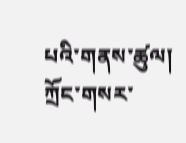པའི་གནས་ཚུལ།
ཀྲོང་གསར་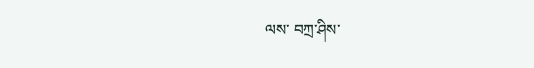ལས་ བཀྲ་ཤིས་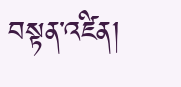བསྟན་འཛིན།